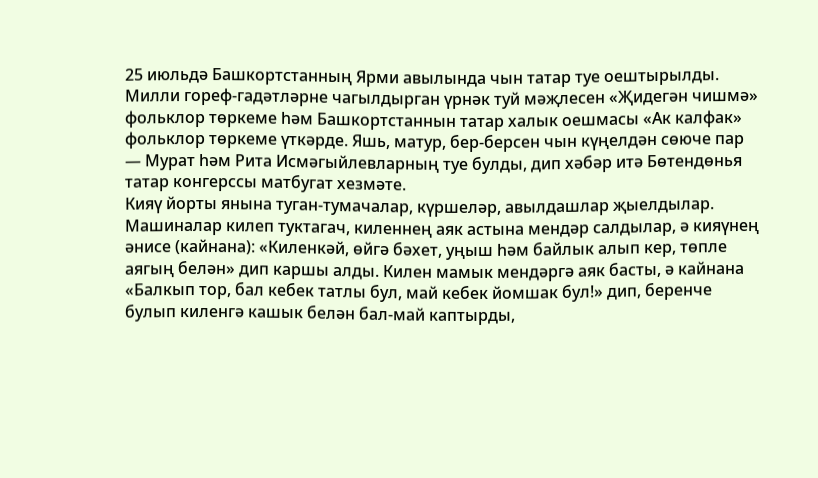25 июльдә Башкортстанның Ярми авылында чын татар туе оештырылды. Милли гореф-гадәтләрне чагылдырган үрнәк туй мәҗлесен «Җидегән чишмә» фольклор төркеме һәм Башкортстаннын татар халык оешмасы «Ак калфак» фольклор төркеме үткәрде. Яшь, матур, бер‑берсен чын күңелдән сөюче пар — Мурат һәм Рита Исмәгыйлевларның туе булды, дип хәбәр итә Бөтендөнья татар конгерссы матбугат хезмәте.
Кияү йорты янына туган‑тумачалар, күршеләр, авылдашлар җыелдылар. Машиналар килеп туктагач, киленнең аяк астына мендәр салдылар, ә кияүнең әнисе (кайнана): «Киленкәй, өйгә бәхет, уңыш һәм байлык алып кер, төпле аягың белән» дип каршы алды. Килен мамык мендәргә аяк басты, ә кайнана «Балкып тор, бал кебек татлы бул, май кебек йомшак бул!» дип, беренче булып киленгә кашык белән бал-май каптырды,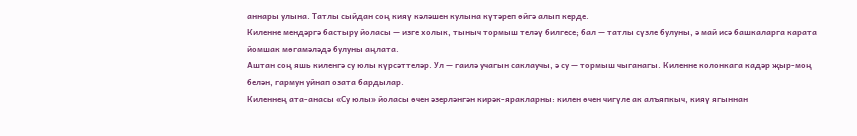аннары улына. Татлы сыйдан соң кияү кәләшен кулына күтәреп өйгә алып керде.
Киленне мендәргә бастыру йоласы — изге холык, тыныч тормыш теләү билгесе; бал — татлы сүзле булуны, ә май исә башкаларга карата йомшак мөгамәләдә булуны аңлата.
Аштан соң яшь киленгә су юлы күрсәттеләр. Ул — гаилә учагын саклаучы, ә су — тормыш чыганагы. Киленне колонкага кадәр җыр-моң белән, гармун уйнап озата бардылар.
Киленнең ата‑анасы «Су юлы» йоласы өчен әзерләнгән кирәк‑яракларны: килен өчен чигүле ак алъяпкыч, кияү ягыннан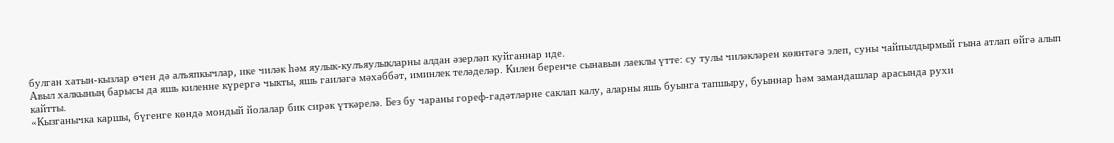булган хатын‑кызлар өчен дә алъяпкычлар, ике чиләк һәм яулык-кулъяулыкларны алдан әзерләп куйганнар иде.
Авыл халкының барысы да яшь киленне күрергә чыкты, яшь гаиләгә мәхәббәт, иминлек теләделәр. Килен беренче сынавын лаеклы үтте: су тулы чиләкләрен көянтәгә элеп, суны чайпылдырмый гына атлап өйгә алып кайтты.
«Кызганычка каршы, бүгенге көндә мондый йолалар бик сирәк үткәрелә. Без бу чараны гореф‑гадәтләрне саклап калу, аларны яшь буынга тапшыру, буыннар һәм замандашлар арасында рухи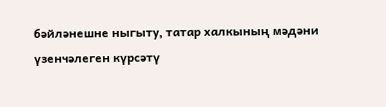бәйләнешне ныгыту, татар халкының мәдәни үзенчәлеген күрсәтү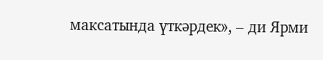максатында үткәрдек», – ди Ярми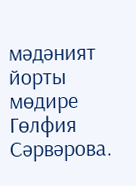мәдәният йорты мөдире Гөлфия Сәрвәрова.